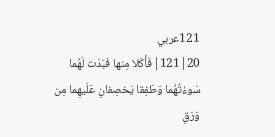121عربي
20|121|فَأَكَلا مِنها فَبَدَت لَهُما سَوءٰتُهُما وَطَفِقا يَخصِفانِ عَلَيهِما مِن وَرَقِ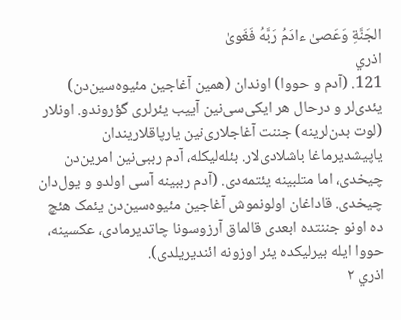الجَنَّةِ وَعَصىٰ ءادَمُ رَبَّهُ فَغَوىٰ
اذري
121. (آدم و حووا) اوندان (همین آغاجین مئیوه‌سین‌دن) یئدی‌لر و درحال هر ایکی‌سی‌نین آییب یئرلری گؤروندو. اونلار (لوت بدن‌لرینه) جننت آغاجلاری‌نین یارپاقلاریندان‌ یاپیشدیرماغا باشلادی‌لار. بئله‌لیکله، آدم رببی‌نین امرین‌دن چیخدی، اما متلبینه یئتمه‌دی. (آدم رببینه آسی اولدو و یول‌دان چیخدی. قاداغان اولونموش آغاجین مئیوه‌سین‌دن یئمک هئچ ده اونو جننتده ابعدی قالماق آرزوسونا چاتدیرمادی، عکسینه، حووا ایله بیرلیکده یئر اوزونه ائندیریلدی).
اذري ٢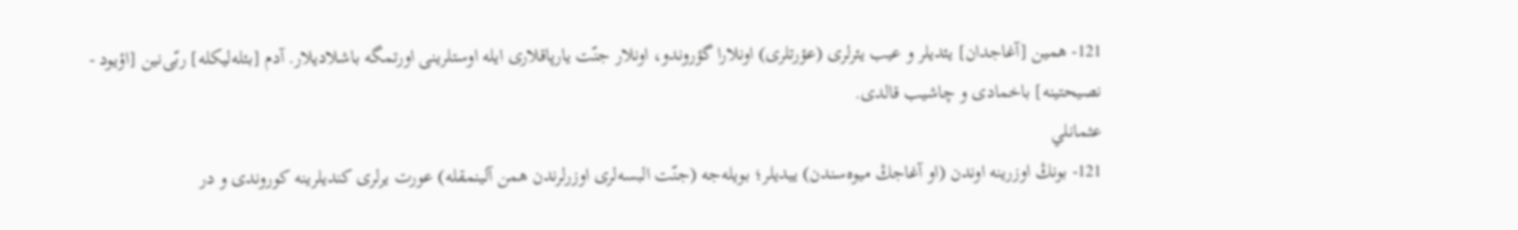121- همین [آغاجدان] یئدیلر و عیب یئرلری (عؤرتلری) اونلارا گؤروندو، اونلار جنّت یارپاقلاری ایله اوستلرینی اورتمگه باشلادیلار. آدم [بئله‌لیکله] ربّی‌نین [اؤیود - نصیحتینه] باخمادی و چاشیب قالدی.
عثمانلي
121- بونڭ اوزرینه اوندن (او آغاجڭ میوه‌سندن) ییدیلر؛ بویله‌جه (جنّت البسه‌لری اوزرلرندن همن آلینمقله) عورت یرلری کندیلرینه کوروندی و در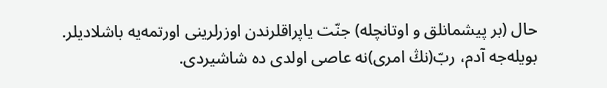حال (بر پیشمانلق و اوتانچله) جنّت یاپراقلرندن اوزرلرینی اورتمه‌یه باشلادیلر. بویله‌جه آدم، ربّ(نڭ امری)نه عاصی اولدی ده شاشیردی.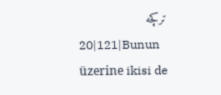ترکچە
20|121|Bunun üzerine ikisi de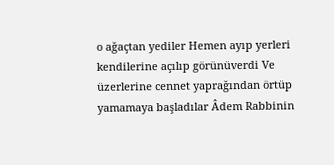o ağaçtan yediler Hemen ayıp yerleri kendilerine açılıp görünüverdi Ve üzerlerine cennet yaprağından örtüp yamamaya başladılar Âdem Rabbinin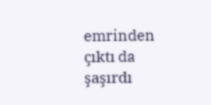emrinden çıktı da şaşırdı